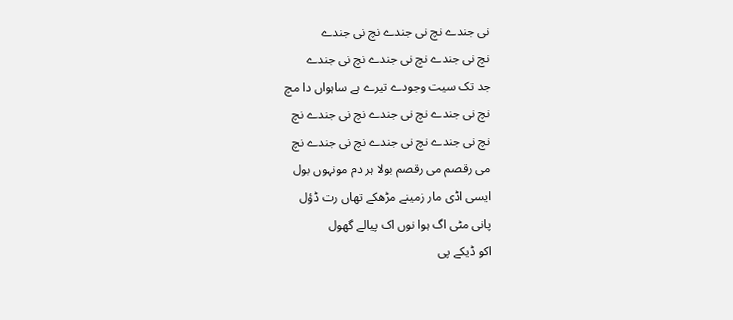نی جندے نچ نی جندے نچ نی جندے
نچ نی جندے نچ نی جندے نچ نی جندے
جد تک سیت وجودے تیرے ہے ساہواں دا مچ
نچ نی جندے نچ نی جندے نچ نی جندے نچ
نچ نی جندے نچ نی جندے نچ نی جندے نچ
می رقصم می رقصم بولا ہر دم مونہوں بول
ایسی اڈی مار زمینے مڑھکے تھاں رت ڈؤل
پانی مٹی اگ ہوا نوں اک پیالے گھول
اکو ڈیکے پی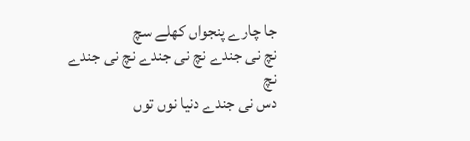جا چارے پنجواں کھلے سچ
نچ نی جندے نچ نی جندے نچ نی جندے نچ
دس نی جندے دنیا نوں توں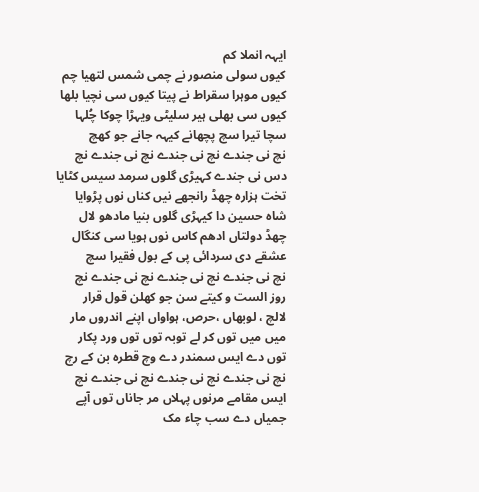ایہہ انملا کم
کیوں سولی منصور نے چمی شمس لتھیا چم
کیوں موہرا سقراط نے پیتا کیوں سی نچیا بلھا
کیوں سی بھلی ہیر سلیٹی ویہڑا چوکا چُلہا
سچا تیرا سچ پچھانے کیہہ جانے جو کھچ
نچ نی جندے نچ نی جندے نچ نی جندے نچ
دس نی جندے کہیڑی گلوں سرمد سیس کٹایا
تخت ہزارہ چھڈ رانجھے نیں کناں نوں پڑوایا
شاہ حسین دا کیہڑی گلوں بنیا مادھو لال
چھڈ دولتاں ادھم کاس نوں ہویا سی کنگال
عشقے دی سردائی پی کے بول فقیرا سچ
نچ نی جندے نچ نی جندے نچ نی جندے نچ
روز الست و کیتے سن جو کھلن قول قرار
لالچ ، لوبھاں ،حرص، ہواواں اپنے اندروں مار
میں میں توں کر لے توبہ توں توں ورد پکار
توں دے ایس سمندر دے وچ قطرہ بن کے رچ
نچ نی جندے نچ نی جندے نچ نی جندے نچ
ایس مقامے مرنوں پہلاں مر جاناں توں آپے
جمیاں دے سب چاء مک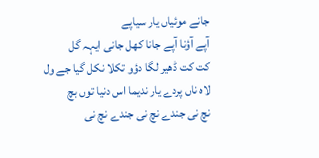جانے موئیاں یار سیاپے
آپے آؤنا آپے جانا کھل جانی ایہہ گل
کت کت ڈھیر لگا دؤو تکلا نکل گیا جے ول
لاہ ناں پردے یار ندیما اس دنیا توں بچ
نچ نی جندے نچ نی جندے نچ نی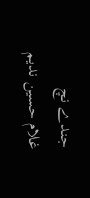جندے نچ
غلام حسین ندیم